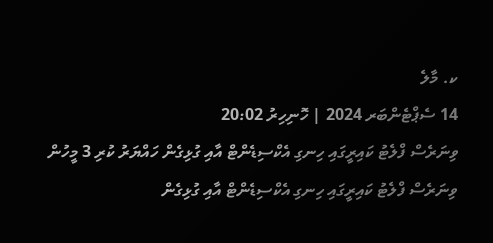ކ. މާލެ
14 ސެޕްޓެންބަރ 2024 | ހޮނިހިރު 20:02
ވިނަރެސް ފްލެޓު ކައިރީގައި ހިނގި އެކްސިޑެންޓް އާއި ގުޅިގެން ހައްޔަރު ކުރި 3 މީހުން
ވިނަރެސް ފްލެޓު ކައިރީގައި ހިނގި އެކްސިޑެންޓް އާއި ގުޅިގެން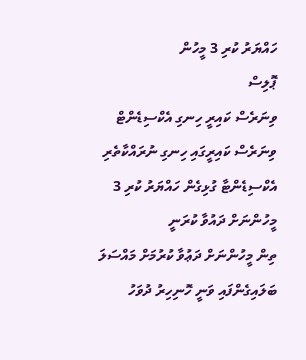ހައްޔަރު ކުރި 3 މީހުން
ޕޮލިސް
ވިނަރެސް ކައިރީ ހިނގި އެކްސިޑެންޓް
ވިނަރެސް ކައިރީގައި ހިނގި ނުރައްކާތެރި އެކްސިޑެންޓާ ގުޅިގެން ހައްޔަރު ކުރި 3 މީހުންނަށް ދައުވާ ކުރަނީ
ތިން މީހުންނަށް ދަޢުވާ ކުރުމަށް މައްސަލަ ބަލައިގެންފައި ވަނީ ހޮނިހިރު ދުވަހު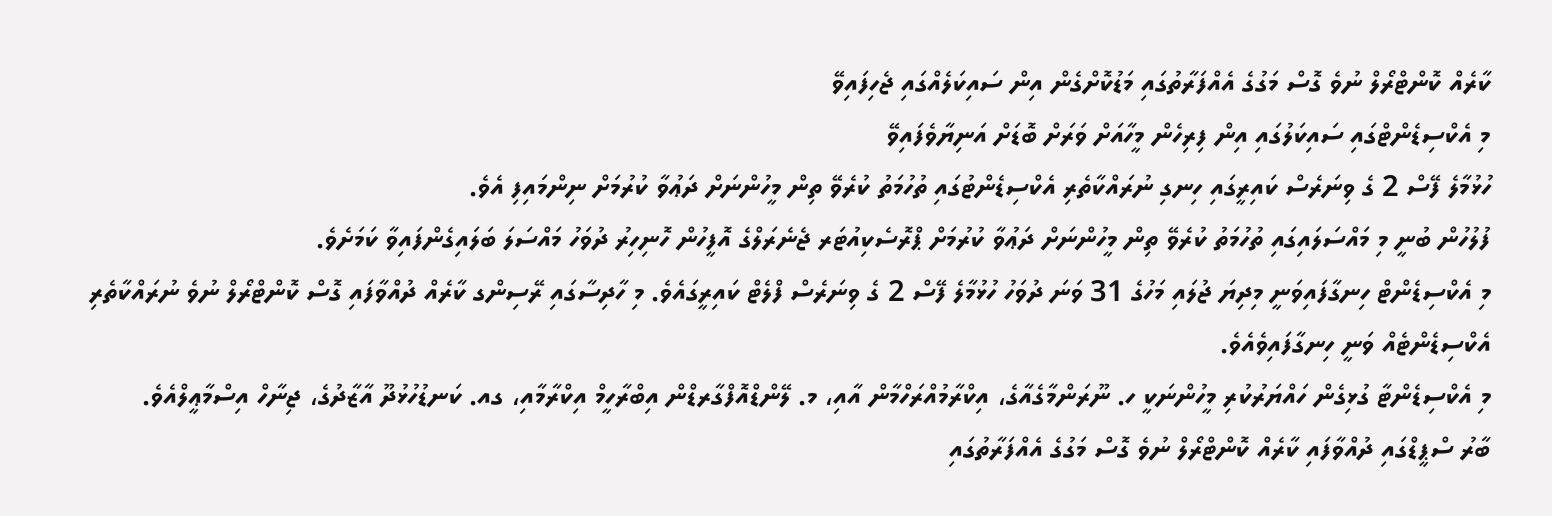ކާރެއް ކޮންޓްރޯލް ނުވެ ގޮސް މަގުގެ އެއްފަރާތުގައި މަޑުކޮށްގެން އިން ސައިކަލެއްގައި ޖެހިފައިވޭ
މި އެކްސިޑެންޓްގައި ސައިކަލުގައި އިން ފިރިހެން މީހާއަށް ވަރަށް ބޮޑަށް އަނިޔާވެފައިވޭ
ހުޅުމާލެ ފޭސް 2 ގެ ވިނަރެސް ކައިރީގައި ހިނގި ނުރައްކާތެރި އެކްސިޑެންޓުގައި ތުހުމަތު ކުރެވޭ ތިން މީހުންނަށް ދަޢުވާ ކުރުމަށް ނިންމައިފި އެވެ.
ފުލުހުން ބުނީ މި މައްސަލައިގައި ތުހުމަތު ކުރެވޭ ތިން މީހުންނަށް ދަޢުވާ ކުރުމަށް ޕްރޮސެކިއުޓަރ ޖެނެރަލްގެ އޮފީހުން ހޮނިހިރު ދުވަހު މައްސަލަ ބަލައިގެންފައިވާ ކަމަށެވެ.
މި އެކްސިޑެންޓް ހިނގާފައިވަނީ މިދިޔަ ޖުލައި މަހުގެ 31 ވަނަ ދުވަހު ހުޅުމާލެ ފޭސް 2 ގެ ވިނަރެސް ފްލެޓް ކައިރީގައެވެ. މި ހާދިސާގައި ރޭސިންގ ކާރެއް ދުއްވާފައި ގޮސް ކޮންޓްރޯލް ނުވެ ނުރައްކާތެރި އެކްސިޑެންޓެއް ވަނީ ހިނގާފައިވެއެވެ.
މި އެކްސިޑެންޓާ ގުޅިގެން ހައްޔަރުކުރި މީހުންނަކީ ހ. ނޫރަންމާގެއާގެ، އިކްރާމުއްރަހްމާން އާއި، މ. ލޭންޑްއޮފްގާރޑްން އިބްރާހީމް އިކްރާމާއި، ގއ. ކަނޑުހުޅުދޫ އާޒާދުގެ، ޖިނާހް އިސްމާޢީލްއެވެ.
ބާރު ސްޕީޑްގައި ދުއްވާފައި ކާރެއް ކޮންޓްރޯލް ނުވެ ގޮސް މަގުގެ އެއްފަރާތުގައި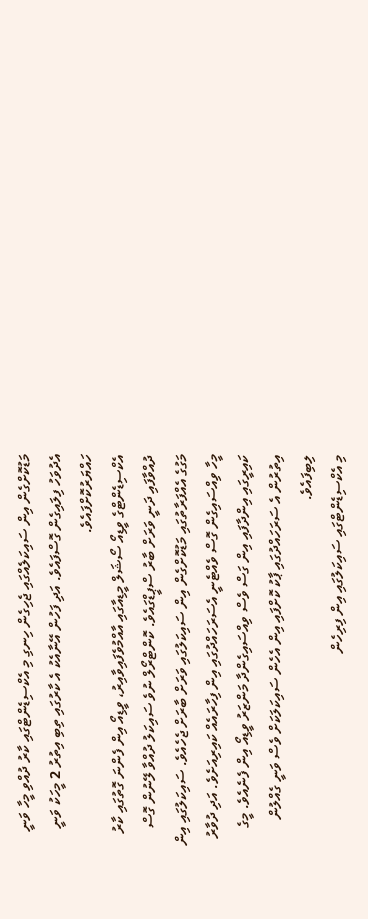މަޑުކޮށްގެން އިން ސައިކަލެއްގައި ޖެހިގެން ހިނގި މި އެކްސިޑެންޓްގައި ކާރު ދުއްވި މީހާ ވަނީ އެދުވަހު ފިލައިގެން ގޮސްފައެވެ. އަދި ފަހުން އޭނާއެކު އެ ކާރުގައި ތިބި އިތުރު 2 މީހަކު ވަނީ ހައްޔަރުކޮށްފައެވެ.
އެކްސިޑެންޓްގެ ވީޑިއޯ ސޯޝަލް މީޑިއާގައި އާއްމުވެފައިވާއިރު، ވީޑިއޯ އިން ފެންނަ ގޮތުގައި ކާރު ދުއްވާފައި ދަނީ ވަރަށް ބާރު ސްޕީޑްގައެވެ. ކޮންޓްރޯލް ނުވެ ސައިކަލު ދުއްވާ ލޭނުން ގޮސް މަގުގެ އެއްފަރާތުގައި މަޑުކޮށްގެން އިން ސައިކަލުގައި ވަރަށް ބާރަށް ޖެހެއެވެ. ސައިކަލުގައި އިން މީހާ ވިއްސައިގެން ގޮސް ވެއްޓެނީ އެސަރަހައްދުގައި އިން ފިހާރައެއް ކައިރިއަށެވެ. އަދި ދުވާރު ކައިރީގައި އިންދާފައި އިން ގަސް ވެސް ވިއްސައިގެންދާ މަންޒަރު ވީޑިއޯ އިން ފެނެއެވެ. މީގެ އިތުރުން އެ ސަރަހައްދުގައި ޕާކު ކޮށްފައި އިން އެހެން ސައިކަލަކަށް ވެސް ވަނީ ގެއްލުން ލިބިފައެވެ.
މި އެކްސިޑެންޓްގައި ސައިކަލުގައި އިން ފިރިހެން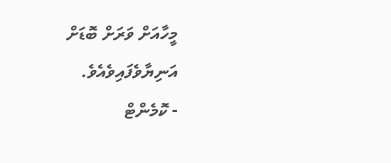މީހާއަށް ވަރަށް ބޮޑަށް އަނިޔާވެފައިވެއެވެ.
- ކޮމެންޓް